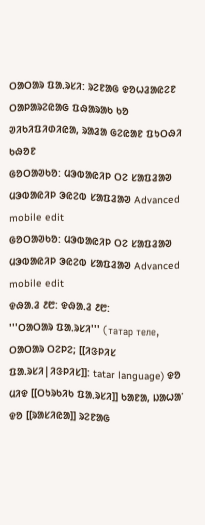ᱛᱟᱛᱟᱨ ᱯᱟᱹᱨᱥᱤ: ᱨᱮᱱᱟᱜ ᱫᱚᱦᱲᱟᱭᱮᱱ ᱛᱟᱞᱟᱨᱮᱭᱟᱜ ᱯᱷᱟᱨᱟᱠ ᱠᱚ
ᱣᱤᱠᱤᱯᱤᱰᱤᱭᱟ, ᱨᱟᱲᱟ ᱜᱮᱭᱟᱱ ᱯᱩᱛᱷᱤ ᱠᱷᱚᱱ
ᱜᱚᱛᱟᱣᱠᱚ: ᱢᱳᱵᱟᱭᱤᱞ ᱛᱮ ᱥᱟᱯᱲᱟᱣ ᱢᱳᱵᱟᱭᱤᱞ ᱳᱭᱮᱵ ᱥᱟᱯᱲᱟᱣ Advanced mobile edit
ᱜᱚᱛᱟᱣᱠᱚ: ᱢᱳᱵᱟᱭᱤᱞ ᱛᱮ ᱥᱟᱯᱲᱟᱣ ᱢᱳᱵᱟᱭᱤᱞ ᱳᱭᱮᱵ ᱥᱟᱯᱲᱟᱣ Advanced mobile edit
ᱫᱷᱟᱹᱲ ᱒᱘: ᱫᱷᱟᱹᱲ ᱒᱘:
'''ᱛᱟᱛᱟᱨ ᱯᱟᱹᱨᱥᱤ''' (татар теле, ᱛᱟᱛᱟᱨ ᱛᱮᱞᱮ; [[ᱤᱝᱞᱤᱥ ᱯᱟᱹᱨᱥᱤ|ᱤᱝᱞᱤᱥ]]: tatar language) ᱫᱚ ᱢᱤᱫ [[ᱛᱩᱨᱠᱤᱠ ᱯᱟᱹᱨᱥᱤ]] ᱠᱟᱱᱟ, ᱡᱟᱦᱟᱸ ᱫᱚ [[ᱨᱟᱥᱤᱭᱟ]] ᱨᱮᱱᱟᱜ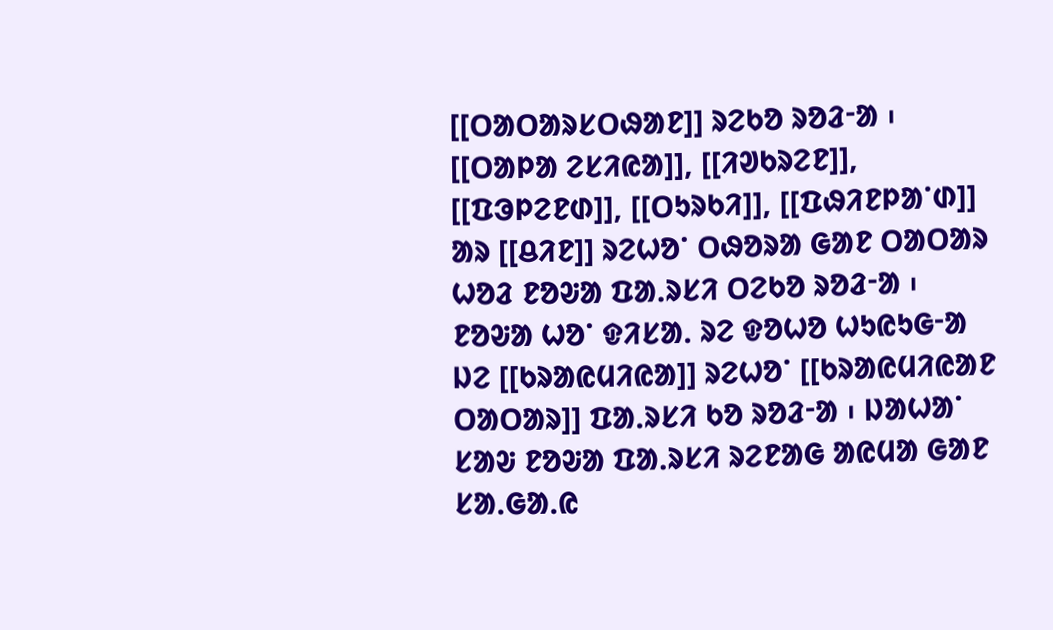[[ᱛᱟᱛᱟᱨᱥᱛᱷᱟᱱ]] ᱨᱮᱠᱚ ᱨᱚᱲᱼᱟ ᱾ [[ᱛᱟᱞᱟ ᱮᱥᱤᱭᱟ]], [[ᱤᱣᱠᱨᱮᱱ]], [[ᱯᱳᱞᱮᱱᱰ]], [[ᱛᱩᱨᱠᱤ]], [[ᱯᱷᱤᱱᱞᱟᱸᱰ]] ᱟᱨ [[ᱪᱤᱱ]] ᱨᱮᱦᱚᱸ ᱛᱷᱚᱨᱟ ᱜᱟᱱ ᱛᱟᱛᱟᱨ ᱦᱚᱲ ᱱᱚᱶᱟ ᱯᱟᱹᱨᱥᱤ ᱛᱮᱠᱚ ᱨᱚᱲᱼᱟ ᱾ ᱱᱚᱶᱟ ᱦᱚᱸ ᱫᱤᱥᱟᱹ ᱨᱮ ᱫᱚᱦᱚ ᱦᱩᱭᱩᱜᱼᱟ ᱡᱮ [[ᱠᱨᱟᱭᱢᱤᱭᱟ]] ᱨᱮᱦᱚᱸ [[ᱠᱨᱟᱭᱢᱤᱭᱟᱱ ᱛᱟᱛᱟᱨ]] ᱯᱟᱹᱨᱥᱤ ᱠᱚ ᱨᱚᱲᱼᱟ ᱾ ᱡᱟᱦᱟᱸ ᱥᱟᱶ ᱱᱚᱶᱟ ᱯᱟᱹᱨᱥᱤ ᱨᱮᱱᱟᱜ ᱟᱭᱢᱟ ᱜᱟᱱ ᱥᱟᱹᱜᱟᱹᱭ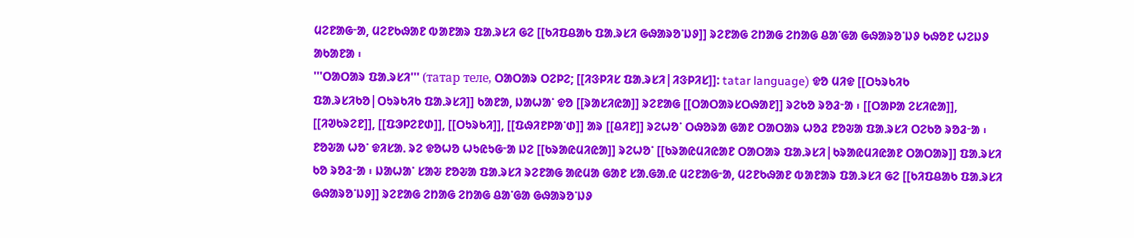ᱢᱮᱱᱟᱜᱼᱟ, ᱢᱮᱱᱠᱷᱟᱱ ᱵᱟᱱᱟᱨ ᱯᱟᱹᱨᱥᱤ ᱜᱮ [[ᱠᱤᱯᱪᱟᱠ ᱯᱟᱹᱨᱥᱤ ᱜᱷᱟᱨᱚᱸᱡᱽ]] ᱨᱮᱱᱟᱜ ᱮᱴᱟᱜ ᱮᱴᱟᱜ ᱪᱟᱸᱜᱟ ᱜᱷᱟᱨᱚᱸᱡᱽ ᱠᱷᱚᱱ ᱦᱮᱡᱽ ᱟᱠᱟᱱᱟ ᱾
'''ᱛᱟᱛᱟᱨ ᱯᱟᱹᱨᱥᱤ''' (татар теле, ᱛᱟᱛᱟᱨ ᱛᱮᱞᱮ; [[ᱤᱝᱞᱤᱥ ᱯᱟᱹᱨᱥᱤ|ᱤᱝᱞᱤᱥ]]: tatar language) ᱫᱚ ᱢᱤᱫ [[ᱛᱩᱨᱠᱤᱠ ᱯᱟᱹᱨᱥᱤᱠᱚ|ᱛᱩᱨᱠᱤᱠ ᱯᱟᱹᱨᱥᱤ]] ᱠᱟᱱᱟ, ᱡᱟᱦᱟᱸ ᱫᱚ [[ᱨᱟᱥᱤᱭᱟ]] ᱨᱮᱱᱟᱜ [[ᱛᱟᱛᱟᱨᱥᱛᱷᱟᱱ]] ᱨᱮᱠᱚ ᱨᱚᱲᱼᱟ ᱾ [[ᱛᱟᱞᱟ ᱮᱥᱤᱭᱟ]], [[ᱤᱣᱠᱨᱮᱱ]], [[ᱯᱳᱞᱮᱱᱰ]], [[ᱛᱩᱨᱠᱤ]], [[ᱯᱷᱤᱱᱞᱟᱸᱰ]] ᱟᱨ [[ᱪᱤᱱ]] ᱨᱮᱦᱚᱸ ᱛᱷᱚᱨᱟ ᱜᱟᱱ ᱛᱟᱛᱟᱨ ᱦᱚᱲ ᱱᱚᱶᱟ ᱯᱟᱹᱨᱥᱤ ᱛᱮᱠᱚ ᱨᱚᱲᱼᱟ ᱾ ᱱᱚᱶᱟ ᱦᱚᱸ ᱫᱤᱥᱟᱹ ᱨᱮ ᱫᱚᱦᱚ ᱦᱩᱭᱩᱜᱼᱟ ᱡᱮ [[ᱠᱨᱟᱭᱢᱤᱭᱟ]] ᱨᱮᱦᱚᱸ [[ᱠᱨᱟᱭᱢᱤᱭᱟᱱ ᱛᱟᱛᱟᱨ ᱯᱟᱹᱨᱥᱤ|ᱠᱨᱟᱭᱢᱤᱭᱟᱱ ᱛᱟᱛᱟᱨ]] ᱯᱟᱹᱨᱥᱤ ᱠᱚ ᱨᱚᱲᱼᱟ ᱾ ᱡᱟᱦᱟᱸ ᱥᱟᱶ ᱱᱚᱶᱟ ᱯᱟᱹᱨᱥᱤ ᱨᱮᱱᱟᱜ ᱟᱭᱢᱟ ᱜᱟᱱ ᱥᱟᱹᱜᱟᱹᱭ ᱢᱮᱱᱟᱜᱼᱟ, ᱢᱮᱱᱠᱷᱟᱱ ᱵᱟᱱᱟᱨ ᱯᱟᱹᱨᱥᱤ ᱜᱮ [[ᱠᱤᱯᱪᱟᱠ ᱯᱟᱹᱨᱥᱤ ᱜᱷᱟᱨᱚᱸᱡᱽ]] ᱨᱮᱱᱟᱜ ᱮᱴᱟᱜ ᱮᱴᱟᱜ ᱪᱟᱸᱜᱟ ᱜᱷᱟᱨᱚᱸᱡᱽ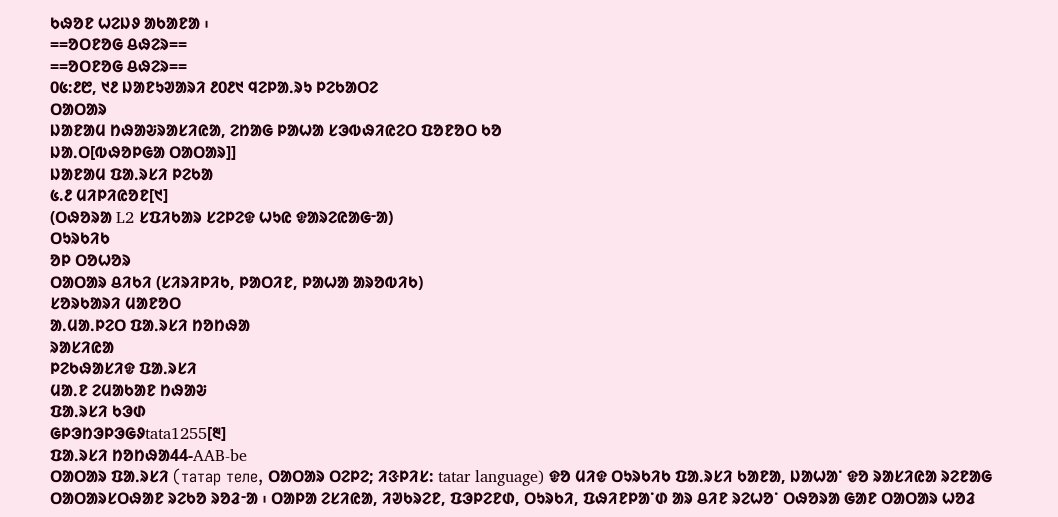ᱠᱷᱚᱱ ᱦᱮᱡᱽ ᱟᱠᱟᱱᱟ ᱾
==ᱚᱛᱱᱚᱜ ᱪᱷᱮᱨ==
==ᱚᱛᱱᱚᱜ ᱪᱷᱮᱨ==
᱐᱕:᱒᱘, ᱑᱒ ᱡᱟᱱᱩᱣᱟᱨᱤ ᱒᱐᱒᱑ ᱧᱮᱞᱟᱹᱨᱩ ᱞᱮᱠᱟᱛᱮ
ᱛᱟᱛᱟᱨ
ᱡᱟᱱᱟᱢ ᱴᱷᱟᱶᱨᱟᱥᱤᱭᱟ, ᱮᱴᱟᱜ ᱞᱟᱦᱟ ᱥᱳᱵᱷᱤᱭᱮᱛ ᱯᱚᱱᱚᱛ ᱠᱚ
ᱡᱟᱹᱛ[ᱵᱷᱚᱞᱜᱟ ᱛᱟᱛᱟᱨ]]
ᱡᱟᱱᱟᱢ ᱯᱟᱹᱨᱥᱤ ᱞᱮᱠᱟ
᱕.᱒ ᱢᱤᱞᱤᱭᱚᱱ[᱑]
(ᱛᱷᱚᱨᱟ L2 ᱥᱯᱤᱠᱟᱨ ᱥᱮᱞᱮᱫ ᱦᱩᱭ ᱫᱟᱨᱮᱭᱟᱜᱼᱟ)
ᱛᱩᱨᱠᱤᱠ
ᱚᱞ ᱛᱚᱦᱚᱨ
ᱛᱟᱛᱟᱨ ᱪᱤᱠᱤ (ᱥᱤᱨᱤᱞᱤᱠ, ᱞᱟᱛᱤᱱ, ᱞᱟᱦᱟ ᱟᱨᱚᱵᱤᱠ)
ᱥᱚᱨᱠᱟᱨᱤ ᱢᱟᱱᱚᱛ
ᱟᱹᱢᱟᱹᱞᱮᱛ ᱯᱟᱹᱨᱥᱤ ᱴᱚᱴᱷᱟ
ᱨᱟᱥᱤᱭᱟ
ᱞᱮᱠᱷᱟᱥᱤᱫ ᱯᱟᱹᱨᱥᱤ
ᱢᱟᱹᱱ ᱮᱢᱟᱠᱟᱱ ᱴᱷᱟᱶ
ᱯᱟᱹᱨᱥᱤ ᱠᱳᱰ
ᱜᱞᱳᱴᱳᱞᱳᱜᱽtata1255[᱓]
ᱯᱟᱹᱨᱥᱤ ᱴᱚᱴᱷᱟ44-AAB-be
ᱛᱟᱛᱟᱨ ᱯᱟᱹᱨᱥᱤ (татар теле, ᱛᱟᱛᱟᱨ ᱛᱮᱞᱮ; ᱤᱝᱞᱤᱥ: tatar language) ᱫᱚ ᱢᱤᱫ ᱛᱩᱨᱠᱤᱠ ᱯᱟᱹᱨᱥᱤ ᱠᱟᱱᱟ, ᱡᱟᱦᱟᱸ ᱫᱚ ᱨᱟᱥᱤᱭᱟ ᱨᱮᱱᱟᱜ ᱛᱟᱛᱟᱨᱥᱛᱷᱟᱱ ᱨᱮᱠᱚ ᱨᱚᱲᱼᱟ ᱾ ᱛᱟᱞᱟ ᱮᱥᱤᱭᱟ, ᱤᱣᱠᱨᱮᱱ, ᱯᱳᱞᱮᱱᱰ, ᱛᱩᱨᱠᱤ, ᱯᱷᱤᱱᱞᱟᱸᱰ ᱟᱨ ᱪᱤᱱ ᱨᱮᱦᱚᱸ ᱛᱷᱚᱨᱟ ᱜᱟᱱ ᱛᱟᱛᱟᱨ ᱦᱚᱲ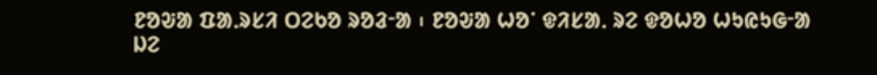ᱱᱚᱶᱟ ᱯᱟᱹᱨᱥᱤ ᱛᱮᱠᱚ ᱨᱚᱲᱼᱟ ᱾ ᱱᱚᱶᱟ ᱦᱚᱸ ᱫᱤᱥᱟᱹ ᱨᱮ ᱫᱚᱦᱚ ᱦᱩᱭᱩᱜᱼᱟ ᱡᱮ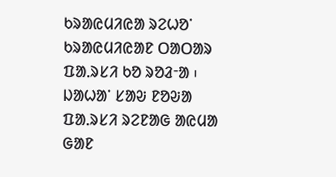ᱠᱨᱟᱭᱢᱤᱭᱟ ᱨᱮᱦᱚᱸ ᱠᱨᱟᱭᱢᱤᱭᱟᱱ ᱛᱟᱛᱟᱨ ᱯᱟᱹᱨᱥᱤ ᱠᱚ ᱨᱚᱲᱼᱟ ᱾ ᱡᱟᱦᱟᱸ ᱥᱟᱶ ᱱᱚᱶᱟ ᱯᱟᱹᱨᱥᱤ ᱨᱮᱱᱟᱜ ᱟᱭᱢᱟ ᱜᱟᱱ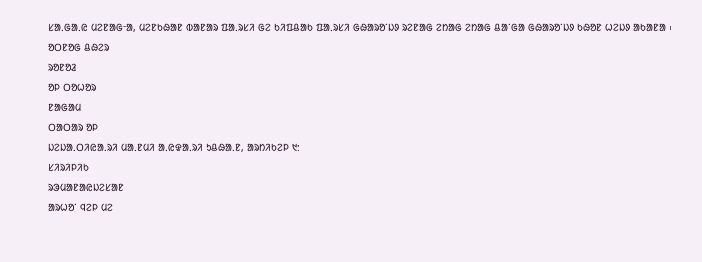ᱥᱟᱹᱜᱟᱹᱭ ᱢᱮᱱᱟᱜᱼᱟ, ᱢᱮᱱᱠᱷᱟᱱ ᱵᱟᱱᱟᱨ ᱯᱟᱹᱨᱥᱤ ᱜᱮ ᱠᱤᱯᱪᱟᱠ ᱯᱟᱹᱨᱥᱤ ᱜᱷᱟᱨᱚᱸᱡᱽ ᱨᱮᱱᱟᱜ ᱮᱴᱟᱜ ᱮᱴᱟᱜ ᱪᱟᱸᱜᱟ ᱜᱷᱟᱨᱚᱸᱡᱽ ᱠᱷᱚᱱ ᱦᱮᱡᱽ ᱟᱠᱟᱱᱟ ᱾
ᱚᱛᱱᱚᱜ ᱪᱷᱮᱨ
ᱨᱚᱱᱚᱲ
ᱚᱞ ᱛᱚᱦᱚᱨ
ᱱᱟᱜᱟᱢ
ᱛᱟᱛᱟᱨ ᱚᱞ
ᱡᱮᱡᱟᱹᱛᱤᱭᱟᱹᱨᱤ ᱢᱟᱹᱱᱢᱤ ᱟᱹᱭᱫᱟᱹᱨᱤ ᱩᱪᱷᱟᱹᱱ, ᱟᱨᱴᱤᱠᱮᱞ ᱑:
ᱥᱤᱨᱤᱞᱤᱠ
ᱨᱳᱢᱟᱱᱟᱭᱡᱮᱥᱟᱱ
ᱟᱨᱦᱚᱸ ᱧᱮᱞ ᱢᱮ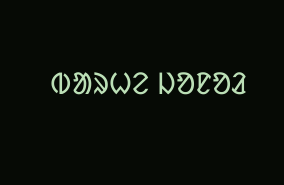ᱵᱟᱨᱦᱮ ᱡᱚᱱᱚᱲ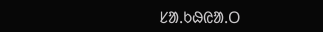ᱥᱟᱹᱠᱷᱭᱟᱹᱛ